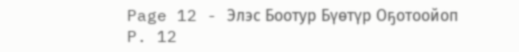Page 12 - Элэс Боотур Бүөтүр Оҕотоойоп
P. 12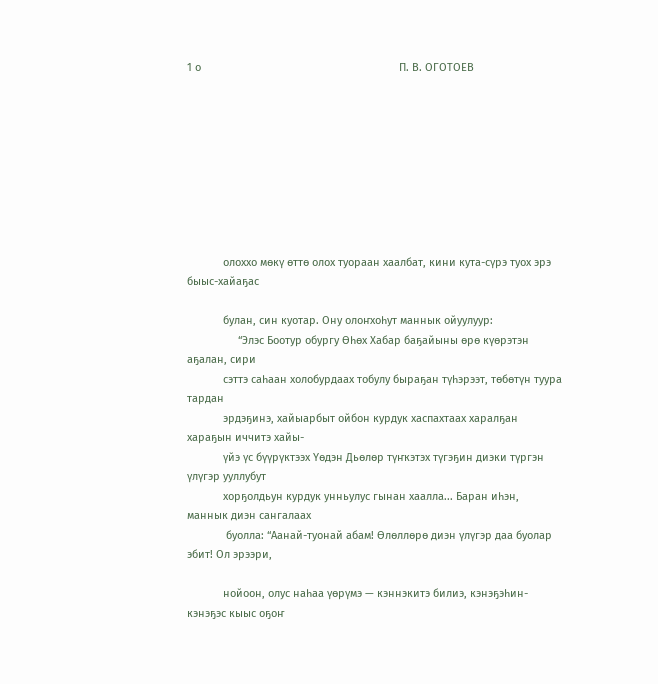1 о                                                                  П. В. ОГОТОЕВ









            олоххо мөкү өттө олох туораан хаалбат, кини кута-сүрэ туох эрэ быыс-хайаҕас

            булан, син куотар. Ону олоҥхоһут маннык ойуулуур:
                 “Элэс Боотур обургу Өһөх Хабар баҕайыны өрө күөрэтэн аҕалан, сири
            сэттэ саһаан холобурдаах тобулу быраҕан түһэрээт, төбөтүн туура тардан
            эрдэҕинэ, хайыарбыт ойбон курдук хаспахтаах харалҕан хараҕын иччитэ хайы-
            үйэ үс бүүрүктээх Үөдэн Дьөлөр түҥкэтэх түгэҕин диэки түргэн үлүгэр ууллубут
            хорҕолдьун курдук унньулус гынан хаалла... Баран иһэн, маннык диэн сангалаах
             буолла: “Аанай-туонай абам! Өлөллөрө диэн үлүгэр даа буолар эбит! Ол эрээри,

            нойоон, олус наһаа үөрүмэ — кэннэкитэ билиэ, кэнэҕэһин-кэнэҕэс кыыс оҕоҥ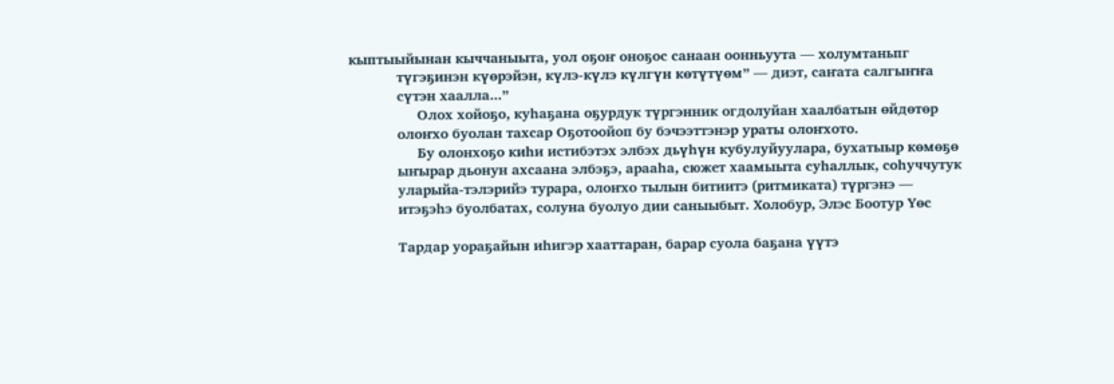кыптыыйынан кыччаныыта, уол оҕоҥ оноҕос санаан оонньуута — холумтаньпг
            түгэҕинэн күөрэйэн, күлэ-күлэ күлгүн көтүтүөм” — диэт, саҥата салгыҥҥа
            сүтэн хаалла...”
                 Олох хойоҕо, куһаҕана оҕурдук түргэнник огдолуйан хаалбатын өйдөтөр
            олоҥхо буолан тахсар Оҕотоойоп бу бэчээттэнэр ураты олоҥхото.
                 Бу олонхоҕо киһи истибэтэх элбэх дьүһүн кубулуйуулара, бухатыыр көмөҕө
            ыҥырар дьонун ахсаана элбэҕэ, арааһа, сюжет хаамыыта суһаллык, соһуччутук
            уларыйа-тэлэрийэ турара, олоҥхо тылын битиитэ (ритмиката) түргэнэ —
            итэҕэһэ буолбатах, солуна буолуо дии саныыбыт. Холобур, Элэс Боотур Үөс

            Тардар уораҕайын иһигэр хааттаран, барар суола баҕана үүтэ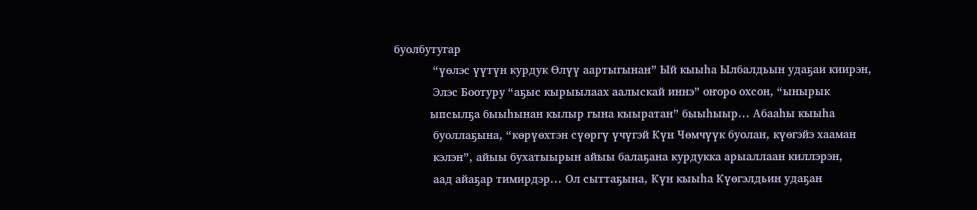буолбутугар
             “үөлэс үүтүн курдук Өлүү аартыгынан” Ый кыыһа Ылбалдьын удаҕаи киирэн,
             Элэс Боотуру “аҕыс кырыылаах аалыскай иннэ” оҥоро охсон, “ынырык
            ыпсылҕа быыһынан кылыр гына кыыратан” быыһыыр... Абааһы кыыһа
             буоллаҕына, “көрүөхтэн сүөргү үчүгэй Күн Чөмчүүк буолан, күөгэйэ хааман
             кэлэн”, айыы бухатыырын айыы балаҕана курдукка арыаллаан киллэрэн,
             аад айаҕар тимирдэр... Ол сыттаҕына, Күн кыыһа Күөгэлдьин удаҕан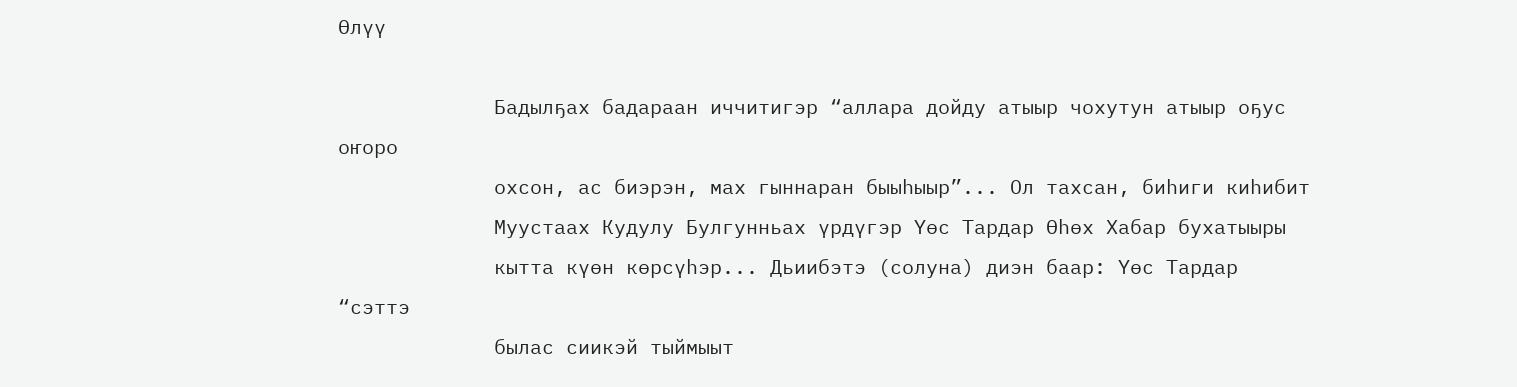Өлүү

             Бадылҕах бадараан иччитигэр “аллара дойду атыыр чохутун атыыр оҕус оҥоро
             охсон, ас биэрэн, мах гыннаран быыһыыр”... Ол тахсан, биһиги киһибит
             Муустаах Кудулу Булгунньах үрдүгэр Үөс Тардар Өһөх Хабар бухатыыры
             кытта күөн көрсүһэр... Дьиибэтэ (солуна) диэн баар: Үөс Тардар “сэттэ
             былас сиикэй тыймыыт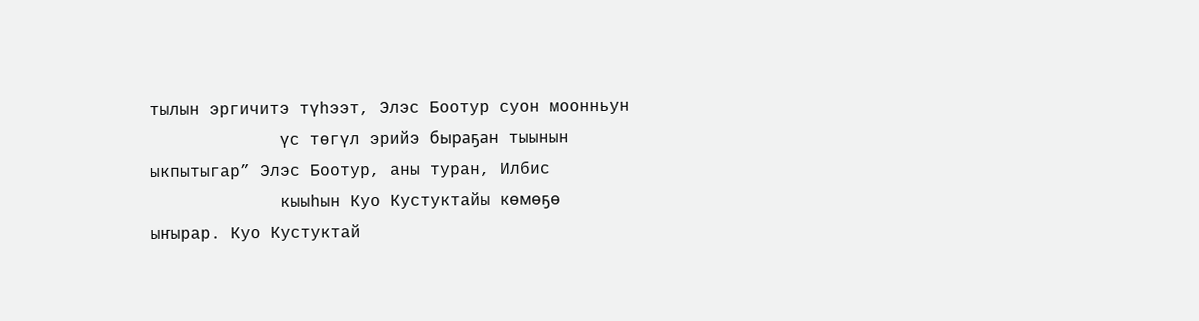тылын эргичитэ түһээт, Элэс Боотур суон моонньун
             үс төгүл эрийэ быраҕан тыынын ыкпытыгар” Элэс Боотур, аны туран, Илбис
             кыыһын Куо Кустуктайы көмөҕө ыҥырар. Куо Кустуктай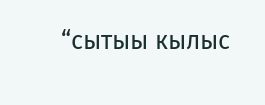“сытыы кылыс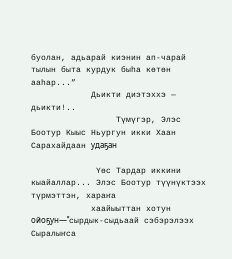буолан, адьарай киэнин ап-чарай тылын быта курдук быһа көтөн ааһар...”
            Дьикти диэтэххэ — дьикти!..
                 Түмүгэр, Элэс Боотур Кыыс Ньургун икки Хаан Сарахайдаан удаҕан

             Үөс Тардар иккини кыайаллар... Элэс Боотур түүнүктээх түрмэттэн, хараҥа
            хаайыыттан хотун ойоҕун—’’сырдык-сыдьаай сэбэрэлээх Сыралыҥса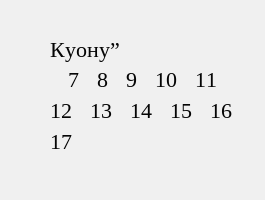Куону”
   7   8   9   10   11   12   13   14   15   16   17